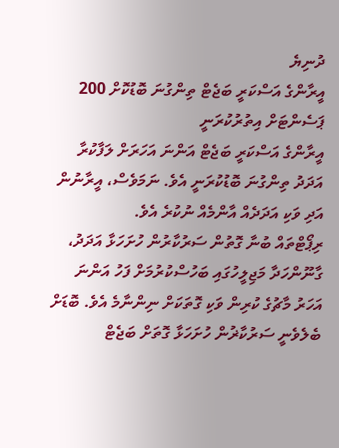ދުނިޔެ
އީރާންގެ އަސްކަރީ ބަޖެޓް ތިންގުނަ ބޮޑުކޮށް 200 ޕަސެންޓަށް އިތުރުކުރަނީ
އީރާންގެ އަސްކަރީ ބަޖެޓް އަންނަ އަހަރަށް ލަފާކުރާ އަދަދު ތިންގުނަ ބޮޑުކުރަނީ އެވެ. ނަމަވެސް، އީރާނުން އަދި ވަކި އަދަދެއް އާންމެއް ނުކުރެ އެވެ.
ރިޕޯޓްތައް ބުނާ ގޮތުން ސަރުކާރުން ހުށަހަޅާ އަދަދު، ގާނޫންހަދާ މަޖިލީހުގައި ބަހުސްކުރުމަށް ފަހު އަންނަ އަހަރު މާޗުގެ ކުރިން ވަކި ގޮތަކަށް ނިންނާމެ އެވެ. ބޮޑަށް ބެލެވެނީ ސަރުކާޜުން ހުށަހަޅާ ގޮތަށް ބަޖެޓް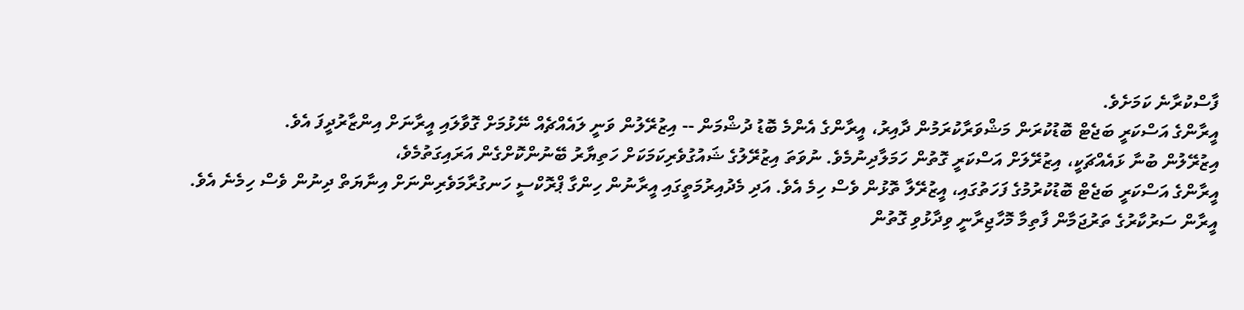ފާސްކުރާނެ ކަމަށެވެ.
އީރާންގެ އަސްކަރީ ބަޖެޓް ބޮޑުކުރަން މަޝްވަރާކުރަމުން ދާއިރު، އީރާންގެ އެންމެ ބޮޑު ދުޝްމަން -- އިޒުރޭލުން ވަނީ ލައެއްޗެއް ނޭޅުމަށް ގޮވާލައި އީރާނަށް އިންޒާރުދީފަ އެވެ.
އިޒުރޭލުން ބުނާ ޅައެއްޗަކީ، އިޒުރޭލަށް އަސްކަރީ ގޮތުން ހަމަލާދިނުމެވެ. ނުވަތަ އިޒުރޭލުގެ ޝައުގުވެރިކަމަކަށް ހަތިޔާރު ބޭނުންކޮށްގެން އަރައިގަތުމެވެ،
އީރާންގެ އަސްކަރީ ބަޖެޓް ބޮޑުކުރުމުގެ ފަހަތުގައި، އީޒުރޭލާ ތޮޅުން ވެސް ހިމެ އެވެ. އަދި މެދުއިރުމަތީގައި އީރާނުން ހިންގާ ޕްރޮކްސީ ހަނގުރާމަވެރިންނަށް އިނާޔަތް ދިނުން ވެސް ހިމެނެ އެވެ.
އީރާން ސަރުކާރުގެ ތަރުޖަމާން ފާތިމާ މޮހާޖިރާނީ ވިދާޅުވި ގޮތުން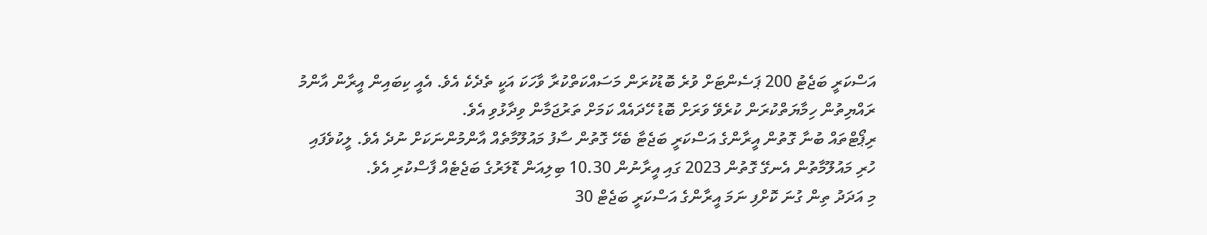އަސްކަރީ ބަޖެޓު 200 ޕަސެންޓަށް ވުރެ ބޮޑުކުރަން މަސައްކަތްކުރާ ވާހަކަ އަކީ ތެދެކެ އެވެ. އެއީ ކިބައިން އީރާން އާންމު ރައްޔިތުން ހިމާޔަތްކުރަން ކުރެވޭ ވަރަށް ބޮޑު ހޭދައެއް ކަމަށް ތަރުޖަމާން ވިދާޅުވި އެވެ.
ރިޕޯޓްތައް ބުނާ ގޮތުން އީރާންގެ އަސްކަރީ ބަޖެޓާ ބެހޭ ގޮތުން ސާފު މައުލޫމާތެއް އާންމުންނަކަށް ނުދެ އެވެ. ލީކުވެފައި ހުރި މައުލޫމާތުން އެނގޭ ގޮތުން 2023 ގައި އީރާނުން 10.30 ބިލިއަން ޑޮލަރުގެ ބަޖެޓެއް ފާސްކުރި އެވެ.
މި އަދަދު ތިން ގުނަ ކޮށްފި ނަމަ އީރާންގެ އަސްކަރީ ބަޖެޓް 30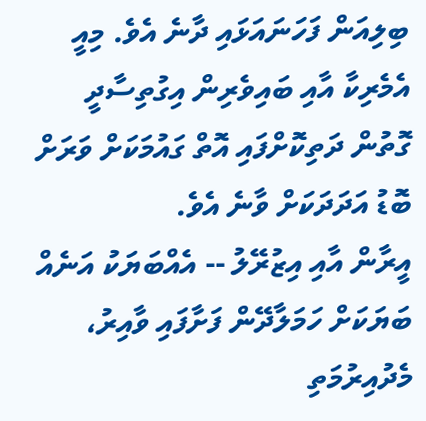ބިލިއަން ފަހަނައަޅައި ދާނެ އެވެ. މިއީ އެމެރިކާ އާއި ބައިވެރިން އިގުތިސާދީ ގޮތުން ދަތިކޮށްފައި އޮތް ގައުމަކަށް ވަރަށް ބޮޑު އަދަދަކަށް ވާނެ އެވެ.
އީރާން އާއި އިޒުރޭލު -- އެއްބަޔަކު އަނެއް ބަޔަކަށް ހަމަލާދޭން ފަށާފައި ވާއިރު، މެދުއިރުމަތި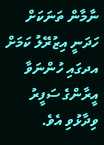ނާމާން ތަނަކަށް ހަދަނީ އިޒުރޭލު ކަމަށް އދގައި ހުންނަވާ އީރާންގެ ސަފީރު ވިދާޅުވި އެވެ.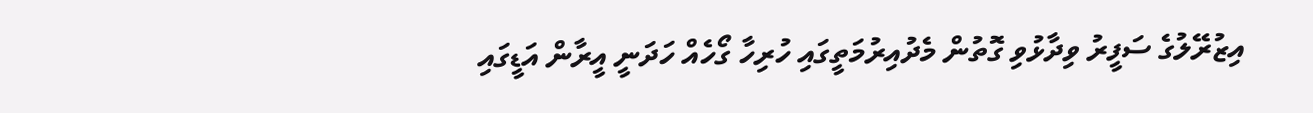އިޒުރޭލުގެ ސަފީރު ވިދާޅުވި ގޮތުން މެދުއިރުމަތީގައި ހުރިހާ ގޯހެއް ހަދަނީ އީރާން އަޑީގައި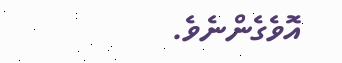އޮވެގެންނެވެ.